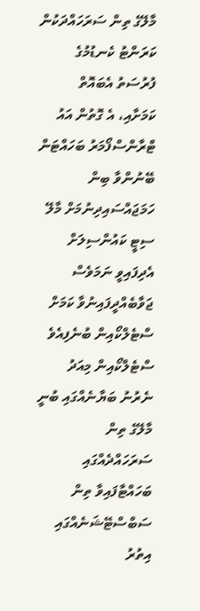މާލޭގެ ތިން ސަރަހައްދަކުން ކަރަންޓު ކެނޑުމުގެ ފުރުސަތު އެބައޮތް ކަމަށާއި، އެ ގޮތުން އައު ޓްރާންސްފޯމަރު ބަހައްޓަން ބޭނުންވާ ބިން ހަމަޖައްސައިދިނުމަށް މާލޭ ސިޓީ ކައުންސިލަށް އެދިފައިވީ ނަމަވެސް ޖަވާބެއްދީފައިނުވާ ކަމަށް ސްޓެލްކޯއިން ބުނެފިއެވެ
ސްޓެލްކޯއިން މިއަދު ނެރުނު ބަޔާނެއްގައި ބުނީ މާލޭގެ ތިން ސަރަހައްދެއްގައި ބަހައްޓާފައިވާ ތިން ސަބްސްޓޭޝަނެއްގައި އިތުރު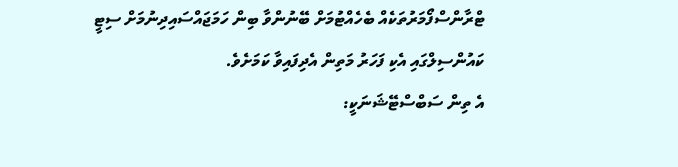ޓްރާންސްފޯމަރުތަކެއް ބެހެއްޓުމަށް ބޭނުންވާ ބިން ހަމަޖައްސައިދިނުމަށް ސިޓީ ކައުންސިލްގައި އެކި ފަހަރު މަތިން އެދިފައިވާ ކަމަށެވެ.
އެ ތިން ސަބްސްޓޭޝަނަކީ: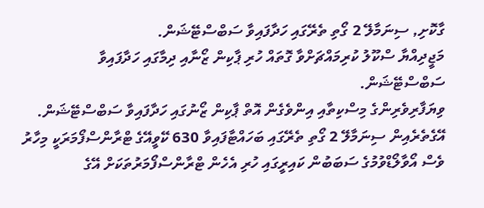ގާކޮށި, ސިނަމާލޭ 2 ގޯތި ތެރޭގައި ހަދާފައިވާ ސަބްސްޓޭޝަން.
މަޖީދިއްޔާ ސްކޫލު ކުރިމައްޗަށްވާ ގޮތައް ހުރި ޕާކިން ޒޯނާއި ދިމާގައި ހަދާފައިވާ ސަބްސްޓޭޝަން.
ވިޔަފާރިވެރިންގެ މިސްކިތާއި އިންވެގެން އޮތް ޕާކިން ޒޯނުގައި ހަދާފައިވާ ސަބްސްޓޭޝަން.
އޭގެތެރެއިން ސިނަމާލޭ 2 ގޯތި ތެރޭގައި ބަހައްޓާފައިވާ 630 ކޭވީއޭގެ ޓްރާންސްފޯމަރަކީ މިހާރު ވެސް އޯވާލޯޑްވުމުގެ ސަބަބުން ކައިރީގައި ހުރި އެހެން ޓްރާންސްފޯމަރުތަކަށް އޭގެ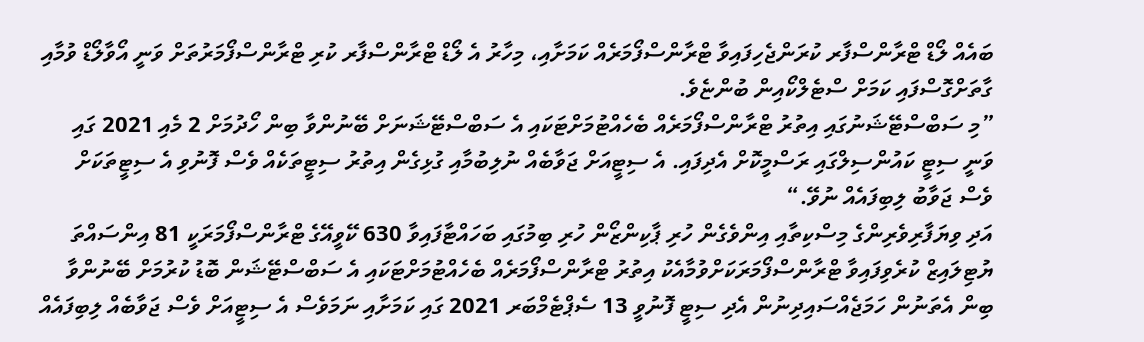ބައެއް ލޯޑް ޓްރާންސްފާރ ކުރަންޖެހިފައިވާ ޓްރާންސްފޯމަރެއް ކަމަށާއި، މިހާރު އެ ލޯޑް ޓްރާންސްފާރ ކުރި ޓްރާންސްފޯމަރުތަށް ވަނީ އޯވާލޯޑް ވުމާއި ގާތަށްގޮސްފައި ކަމަށް ސްޓެލްކޯއިން ބުންޏެވެ.
”މި ސަބްސްޓޭޝަނުގައި އިތުރު ޓްރާންސްފޯމަރެއް ބެހެއްޓުމަށްޓަކައި އެ ސަބްސްޓޭޝަނަށް ބޭނުންވާ ބިން ހޯދުމަށް 2 މެއި 2021 ގައި ވަނީ ސިޓީ ކައުންސިލްގައި ރަސްމީކޮށް އެދިފައި. އެ ސިޓީއަށް ޖަވާބެއް ނުލިބުމާއި ގުޅިގެން އިތުރު ސިޓީތަކެއް ވެސް ފޮނުވި އެ ސިޓީތަކަށް ވެސް ޖަވާބު ލިބިފައެއް ނުވޭ.“
އަދި ވިޔަފާރިވެރިންގެ މިސްކިތާއި އިންވެގެން ހުރި ޕާކިންޒޯން ހުރި ބިމުގައި ބަހައްޓާފައިވާ 630 ކޭވީއޭގެ ޓްރާންސްފޯމަރަކީ 81 އިންސައްތަ ޔުޓިލައިޒް ކުރެވިފައިވާ ޓްރާންސްފޯމަރަކަށްވުމާއެކު އިތުރު ޓްރާންސްފޯމަރެއް ބެހެއްޓުމަށްޓަކައި އެ ސަބްސްޓޭޝަން ބޮޑު ކުރުމަށް ބޭނުންވާ ބިން އެތަނުން ހަމަޖެއްސައިދިނުން އެދި ސިޓީ ފޮނުވީ 13 ސެޕްޓެމްބަރ 2021 ގައި ކަމަށާއި ނަމަވެސް އެ ސިޓީއަށް ވެސް ޖަވާބެއް ލިބިފައެއް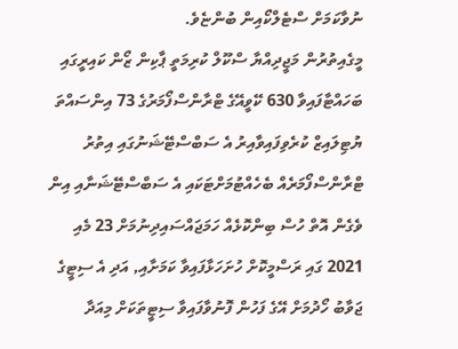ނުވާކަމަށް ސްޓެލްކޯއިން ބުންޏެވެ.
މީގެއިތުރުން މަޖީދިއްޔާ ސްކޫލް ކުރިމަތީ ޕާކިން ޒޯން ކައިރީގައި ބަހައްޓާފައިވާ 630 ކޭވީއޭގެ ޓްރާންސްފޯމަރުގެ 73 އިންސައްތަ ޔުޓިލައިޒް ކުރެވިފައިވާއިރު އެ ސަބްސްޓޭޝަނުގައި އިތުރު ޓްރާންސްފޯމަރެއް ބެހެއްޓުމަށްޓަކައި އެ ސަބްސްޓޭޝަނާއި އިން ވެގެން އޮތް ހުސް ބިންކޮޅެއް ހަމަޖައްސައިދިނުމަށް 23 މެއި 2021 ގައި ރަސްމީކޮށް ހުށަހަޅާފައިވާ ކަމަށާއި, އަދި އެ ސިޓީގެ ޖަވާބު ހޯދުމަށް އޭގެ ފަހުން ފޮނުވާފައިވާ ސިޓީތަކަށް މިއަދާ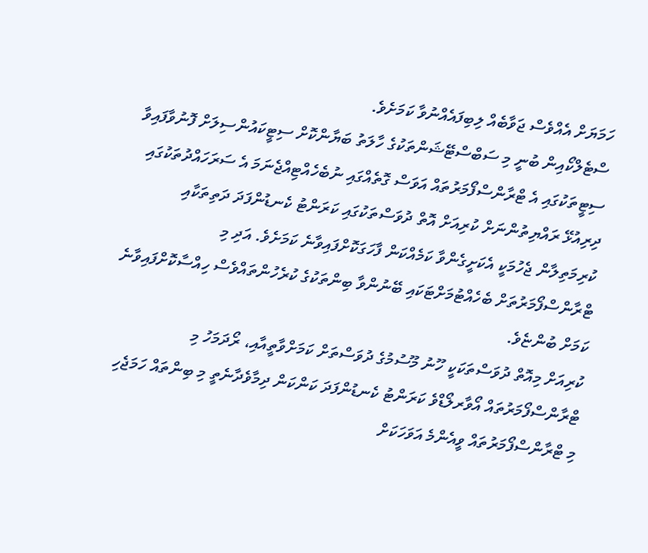ހަމަޔަށް އެއްވެސް ޖަވާބެއް ލިބިފައެއްނުވާ ކަމަށެވެ.
ސްޓެލްކޯއިން ބުނީ މި ސަބްސްޓޭޝަންތަކުގެ ހާލަތު ބަޔާންކޮށް ސިޓީކައުންސިލަށް ފޮނުވާފައިވާ ސިޓީތަކުގައި އެ ޓްރާންސްފޯމަރުތައް އަވަސް ގޮތެއްގައި ނުބެހެއްޓިއްޖެނަމަ އެ ސަރަހައްދުތަކުގައި ދިރިއުޅޭ ރައްޔިތުންނަށް ކުރިއަށް އޮތް ދުވަސްތަކުގައި ކަރަންޓު ކެނޑުންފަދަ ދަތިތަކާއި ކުރިމަތިލާން ޖެހުމަކީ އެކަށީގެންވާ ކަމެއްކަން ފާހަގަކޮށްފައިވާނެ ކަމަށެވެ. އަދި މި ޓްރާންސްފޯމަރުތަށް ބެހެއްޓުމަށްޓަކައި ބޭނުންވާ ބިންތަކުގެ ކުރެހުންތައްވެސް ހިއްސާކޮށްފައިވާނެ ކަމަށް ބުންޏެވެ.
ކުރިއަށް މިއޮތް ދުވަސްތަކަކީ ހޫނު މޫސުމުގެ ދުވަސްތަށް ކަމަށްވާތީއާއި، ރޯދަމަހު މި ޓްރާންސްފޯމަރުތައް އޯވާރލޯޑްވެ ކަރަންޓު ކެނޑުންފަދަ ކަންކަން ދިމާވެދާނެތީ މި ބިންތައް ހަމަޖެހި މި ޓްރާންސްފޯމަރުތައް ވީއެންމެ އަވަހަކަށް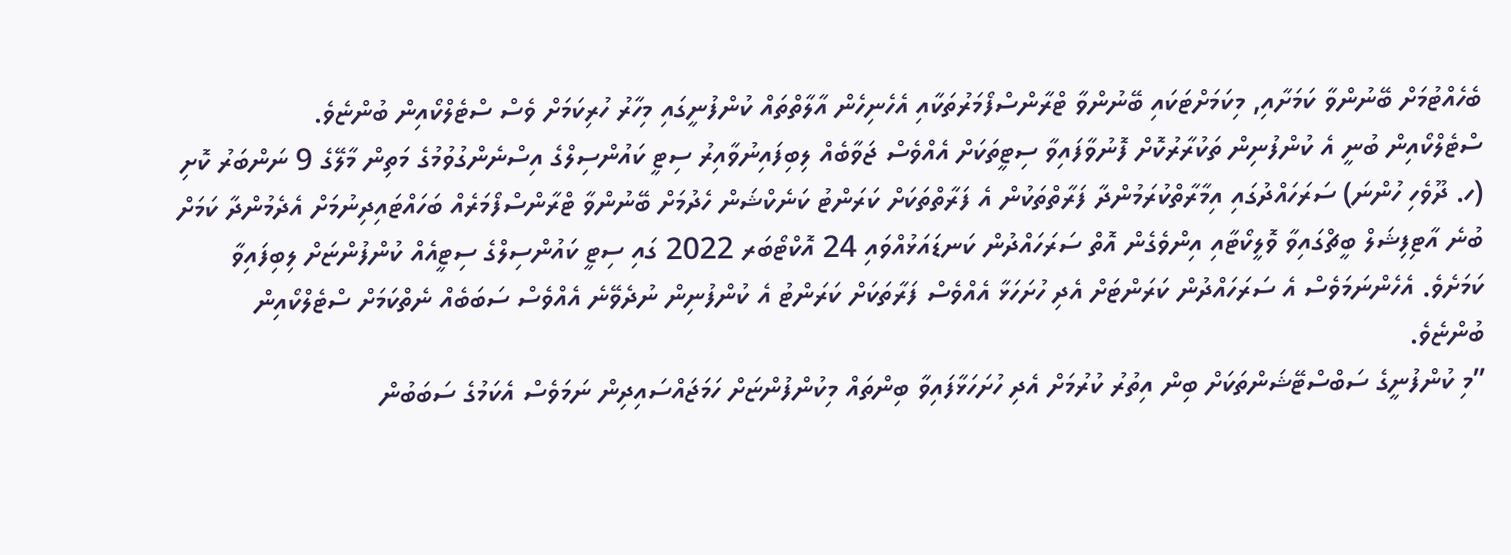ބެހެއްޓުމަށް ބޭނުންވާ ކަމަށާއި, މިކަމަށްޓަކައި ބޭނުންވާ ޓްރާންސްފޯމަރުތަކާއި އެހެނިހެން އާލާތްތައް ކުންފުނީގައި މިހާރު ހުރިކަމަށް ވެސް ސްޓެލްކޯއިން ބުންޏެވެ.
ސްޓެލްކޯއިން ބުނީ އެ ކުންފުނިން ތަކުރާރުކޮށް ފޮނުވާފައިވާ ސިޓީތަކަށް އެއްވެސް ޖަވާބެއް ލިބިފައިނުވާއިރު ސިޓީ ކައުންސިލްގެ އިސްނެންގުވުމުގެ މަތިން މާލޭގެ 9 ނަންބަރު ކޮށި (ހ. ދޫވެހި ހުންނަ) ސަރަހައްދުގައި އިމާރާތްކުރަމުންދާ ފަރާތްތަކުން އެ ފަރާތްތަކަށް ކަރަންޓު ކަނެކްޝަން ހެދުމަށް ބޭނުންވާ ޓްރާންސްފޯމަރެއް ބަހައްޓައިދިނުމަށް އެދެމުންދާ ކަމަށް ބުނެ އާޓިފިޝަލް ބީޗްގައިވާ ވޮލީކޯޓާއި އިންވެގެން އޮތް ސަރަހައްދުން ކަނޑައަޅުއްވައި 24 އޮކްޓޯބަރ 2022 ގައި ސިޓީ ކައުންސިލްގެ ސިޓީއެއް ކުންފުންޏަށް ލިބިފައިވާ ކަމަށެވެ. އެހެންނަމަވެސް އެ ސަރަހައްދުން ކަރަންޓަށް އެދި ހުށަހަޅާ އެއްވެސް ފަރާތަކަށް ކަރަންޓު އެ ކުންފުނިން ނުދެވޭނެ އެއްވެސް ސަބަބެއް ނެތްކަމަށް ސްޓެލްކޯއިން ބުންޏެވެ.
”މި ކުންފުނީގެ ސަބްސްޓޭޝަންތަކަށް ބިން އިތުރު ކުރުމަށް އެދި ހުށަހަޅާފައިވާ ބިންތައް މިކުންފުންޏަށް ހަމަޖައްސައިދިން ނަމަވެސް އެކަމުގެ ސަބަބުން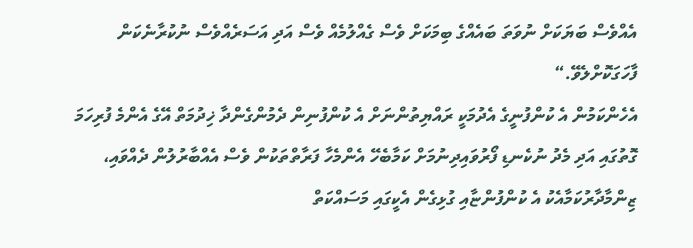އެއްވެސް ބަޔަކަށް ނުވަތަ ބައެއްގެ ބިމަކަށް ވެސް ގެއްލުމެއް ވެސް އަދި އަސަރެއްވެސް ނުކުރާނެކަން ފާހަގަކޮށްލެވޭ.“
އެހެންކަމުން އެ ކުންފުނީގެ އެދުމަކީ ރައްޔިތުންނަށް އެ ކުންފުނިން ދެމުންގެންދާ ޚިދުމަތް އޭގެ އެންމެ ފުރިހަމަ ގޮތުގައި އަދި މެދު ނުކެނޑި ފޯރުވައިދިނުމަށް ކަމާބެހޭ އެންމެހާ ފަރާތްތަކުން ވެސް އެއްބާރުލުން ދެއްވައި، ޒިންމާދާރުކަމާއެކު އެ ކުންފުންޏާއި ގުޅިގެން އެކީގައި މަސައްކަތް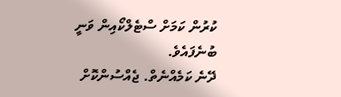ކުރުން ކަމަށް ސްޓެލްކޯއިން ވަނީ ބުނެފައެވެ.
ދޭނެ ކަމެއްނެތް. ޖެއްސުންކޮށް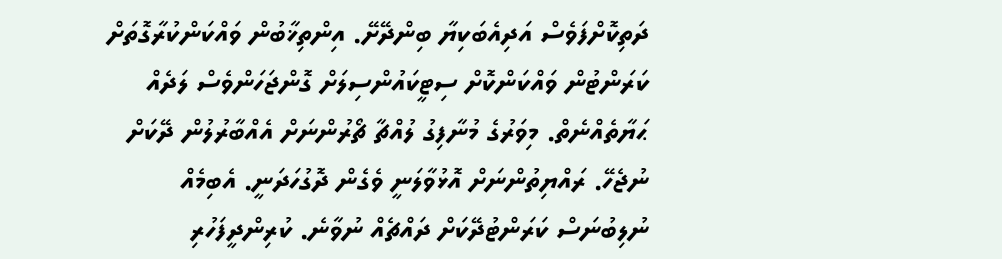ދަތިކޮށްފަވެސް އަދިއެބަކިޔާ ބިންދޭށޭ. އިންތިޚާބުން ވައްކަންކުރާގޮތަށް ކަރަންޓުން ވައްކަންކޮށް ސިޓީކައުންސިލަށް ގޮންޖަހަންވެސް ލަދެއް ޙަޔާތެއްނެތް. މިވަރުގެ މުނާފިގު ލުއްޗާ ޗޯރުންނަށް އެއްބާރުލުން ދޭކަށް ނުޖެހޭ. ރައްޔިތުންނަށް އޮޅުވާލަނީ ވެގެން ދޮގުހަދަނީ. އެބިމެއް ނުލިބުނަސް ކަރަންޓުދޭކަށް ދައްޗެއް ނުވާނެ. ކުރިންދީފަހުރި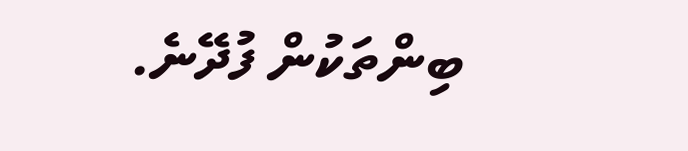ބިންތަކުން ފުދޭނެ.